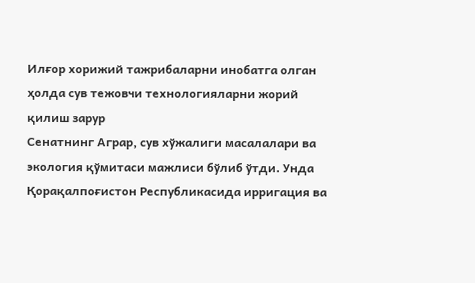Илғор хорижий тажрибаларни инобатга олган ҳолда сув тежовчи технологияларни жорий қилиш зарур
Сенатнинг Аграр, сув хўжалиги масалалари ва экология қўмитаси мажлиси бўлиб ўтди. Унда Қорақалпоғистон Республикасида ирригация ва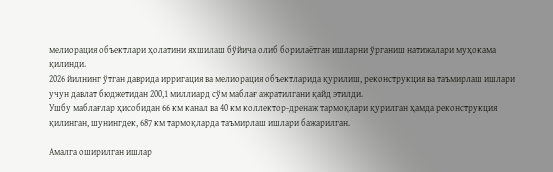мелиорация объектлари ҳолатини яхшилаш бўйича олиб борилаётган ишларни ўрганиш натижалари муҳокама қилинди.
2026 йилнинг ўтган даврида ирригация ва мелиорация объектларида қурилиш, реконструкция ва таъмирлаш ишлари учун давлат бюджетидан 200,1 миллиард сўм маблағ ажратилгани қайд этилди.
Ушбу маблағлар ҳисобидан 66 км канал ва 40 км коллектор-дренаж тармоқлари қурилган ҳамда реконструкция қилинган, шунингдек, 687 км тармоқларда таъмирлаш ишлари бажарилган.

Амалга оширилган ишлар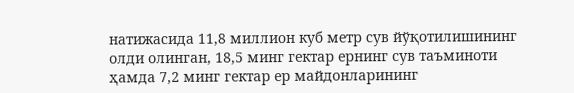натижасида 11,8 миллион куб метр сув йўқотилишининг олди олинган, 18,5 минг гектар ернинг сув таъминоти ҳамда 7,2 минг гектар ер майдонларининг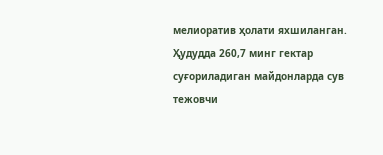мелиоратив ҳолати яхшиланган.
Ҳудудда 260,7 минг гектар суғориладиган майдонларда сув тежовчи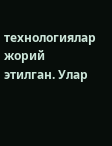технологиялар жорий этилган. Улар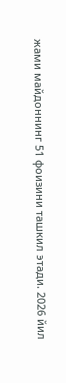жами майдоннинг 51 фоизини ташкил этади. 2026 йил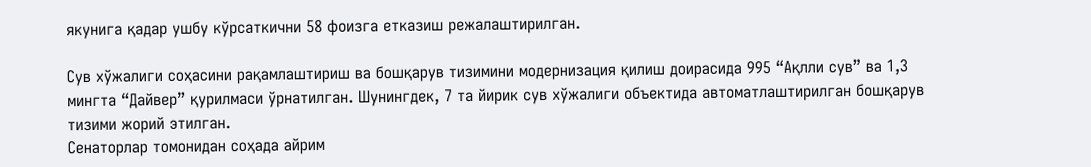якунига қадар ушбу кўрсаткични 58 фоизга етказиш режалаштирилган.

Сув хўжалиги соҳасини рақамлаштириш ва бошқарув тизимини модернизация қилиш доирасида 995 “Ақлли сув” ва 1,3 мингта “Дайвер” қурилмаси ўрнатилган. Шунингдек, 7 та йирик сув хўжалиги объектида автоматлаштирилган бошқарув тизими жорий этилган.
Сенаторлар томонидан соҳада айрим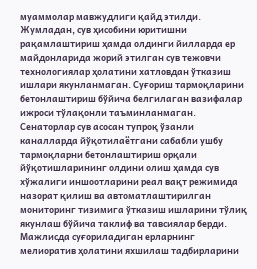муаммолар мавжудлиги қайд этилди. Жумладан, сув ҳисобини юритишни рақамлаштириш ҳамда олдинги йилларда ер майдонларида жорий этилган сув тежовчи технологиялар ҳолатини хатловдан ўтказиш ишлари якунланмаган. Суғориш тармоқларини бетонлаштириш бўйича белгилаган вазифалар ижроси тўлақонли таъминланмаган.
Сенаторлар сув асосан тупроқ ўзанли каналларда йўқотилаётгани сабабли ушбу тармоқларни бетонлаштириш орқали йўқотишларининг олдини олиш ҳамда сув хўжалиги иншоотларини реал вақт режимида назорат қилиш ва автоматлаштирилган мониторинг тизимига ўтказиш ишларини тўлиқ якунлаш бўйича таклиф ва тавсиялар берди.
Мажлисда суғориладиган ерларнинг мелиоратив ҳолатини яхшилаш тадбирларини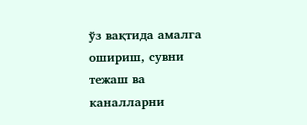ўз вақтида амалга ошириш, сувни тежаш ва каналларни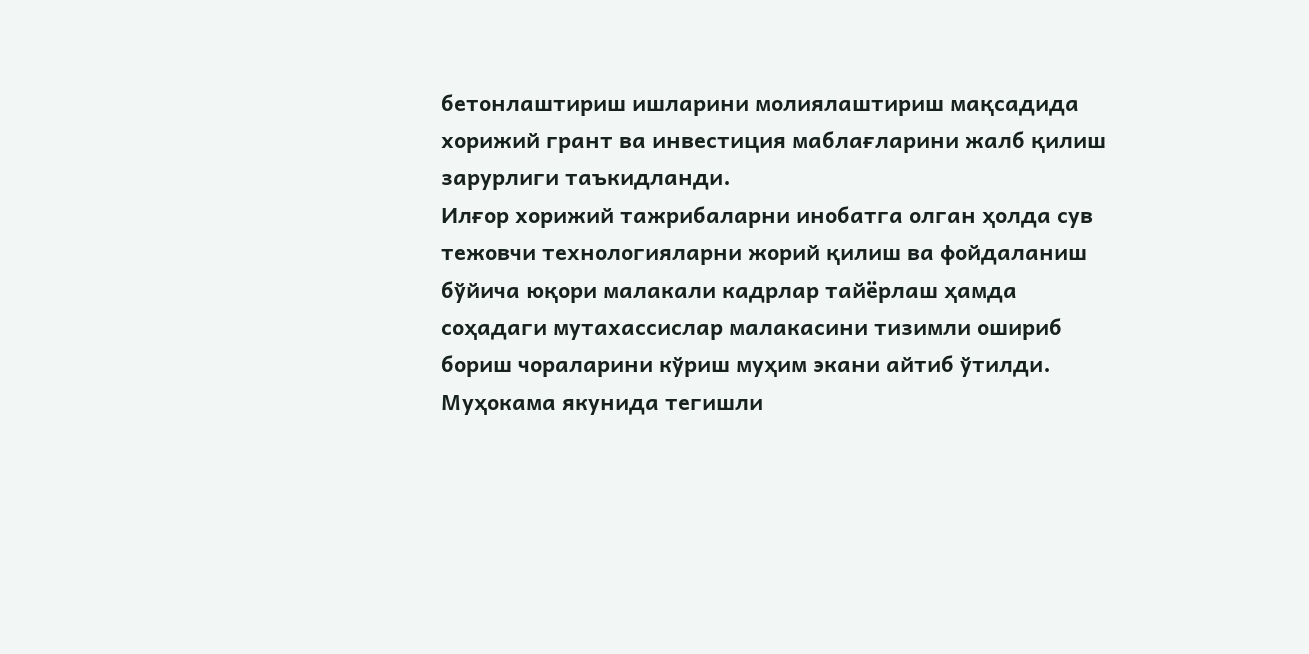бетонлаштириш ишларини молиялаштириш мақсадида хорижий грант ва инвестиция маблағларини жалб қилиш зарурлиги таъкидланди.
Илғор хорижий тажрибаларни инобатга олган ҳолда сув тежовчи технологияларни жорий қилиш ва фойдаланиш бўйича юқори малакали кадрлар тайёрлаш ҳамда соҳадаги мутахассислар малакасини тизимли ошириб бориш чораларини кўриш муҳим экани айтиб ўтилди.
Муҳокама якунида тегишли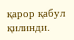қарор қабул қилинди.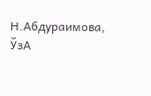Н.Абдураимова,
ЎзА